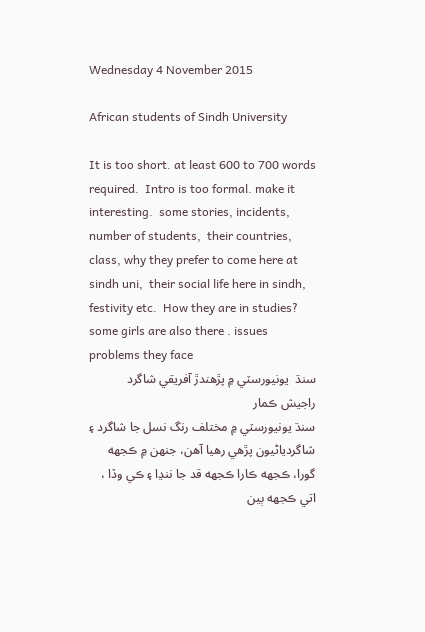Wednesday 4 November 2015

African students of Sindh University

It is too short. at least 600 to 700 words required.  Intro is too formal. make it interesting.  some stories, incidents, number of students,  their countries, class, why they prefer to come here at sindh uni,  their social life here in sindh, festivity etc.  How they are in studies?  some girls are also there . issues problems they face
سنڌ  يونيورسٽي ۾ پڙھندڙ آفريقي شاگرد
راجيش ڪمار
سنڌ يونيورسٽي ۾ مختلف رنگ نسل جا شاگرد ۽ شاگردياڻيون پڙهي رهيا آهن، جنهن ۾ ڪجهه گورا، ڪجهه ڪارا ڪجهه قد جا ننڍا ۽ ڪي وڏا ، اتي ڪجهه ٻين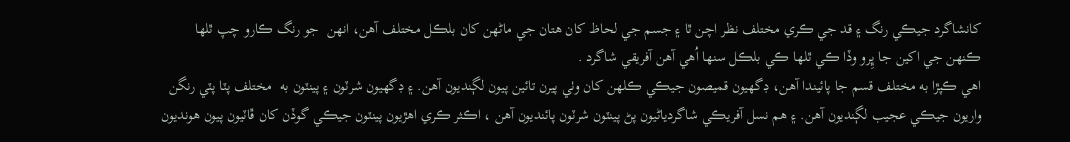کانشاگرد جيڪي رنگ ۽ قد جي ڪري مختلف نظر اچن ٿا ۽ جسم جي لحاظ کان هتان جي ماڻهن کان بلڪل مختلف آهن، انهن  جو رنگ ڪارو چپ ٿلها ڪنهن جي اکين جا ڀِرو وڏا ڪي ٿلها ڪي بلڪل سنها اُهي آهن آفريقي شاگرد .
اهي ڪپڙا به مختلف قسم جا پائيندا آهن، ڊگهيون قميصون جيڪي ڪلهن کان وٺي پيرن تائين پيون لڳنديون آهن. ۽ ڊگهيون شرٽون ۽ پينٽون به  مختلف پٽا پٽي رنگن واريون جيڪي عجيب لڳنديون آهن. ۽ هم نسل آفريڪي شاگردياڻيون پڻ پينٽون شرٽون پائنديون آهن ، اڪثر ڪري اهڙيون پينٽون جيڪي گوڏن کان ڦاٽيون پيون هونديون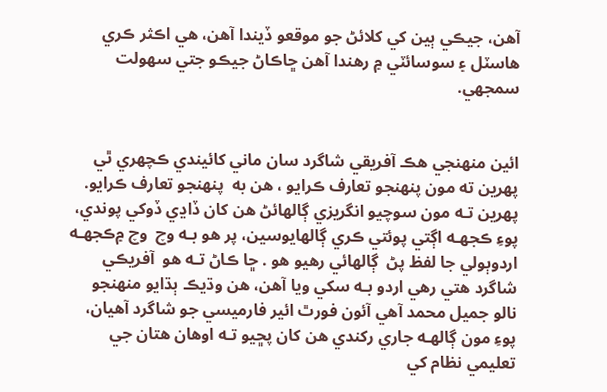آهن، جيڪي ٻين کي کلائڻ جو موقعو ڏيندا آهن، هي اڪثر ڪري  هاسٽل ۽ سوسائٽي ۾ رهندا آهن ڇاڪاڻ جيڪو جتي سهولت سمجهي.


ائين منهنجي هڪ آفريقي شاگرد سان ماني کائيندي ڪچهري ٿي پهرين ته مون پنهنجو تعارف ڪرايو ، هن به  پنهنجو تعارف ڪرايو.  پهرين تـه مون سوچيو انگريزي ڳالهائڻ هن کان ڏاڍي ڏوکي پوندي، پوءِ ڪجهـه اڳتي پوئتي ڪري ڳالهايوسين، پر هو بـه وچ  وچ ۾ڪجهـه اردوٻولي جا لفظ پڻ  ڳالهائي رھيو ھو . ڇا ڪاڻ تـه هو  آفريڪي شاگرد هتي رهي اردو بـه سکي ويا آهن، هن وڌيڪ ٻڌايو منهنجو نالو جميل محمد آهي آئون فورٿ ائير فارميسي جو شاگرد آهيان، پوءِ مون ڳالهـه جاري رکندي هن کان پڇيو تـه اوهان هتان جي تعليمي نظام کي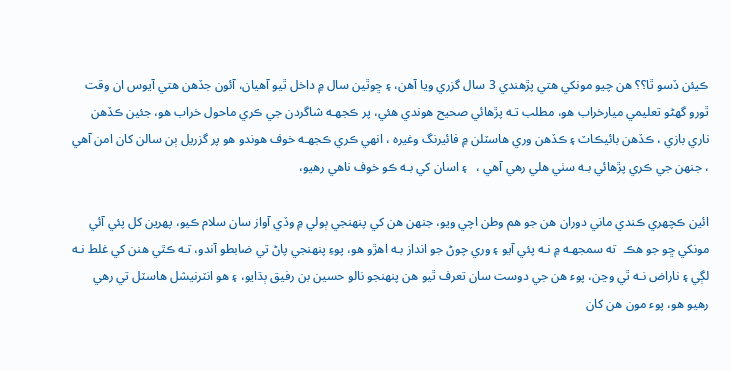ڪيئن ڏسو ٿا؟؟ هن چيو مونکي هتي پڙهندي 3 سال گزري ويا آهن، ۽ ڇوٿين سال ۾ داخل ٿيو آهيان، آئون جڏهن ھتي آيوس ان وقت ٿورو گهڻو تعليمي ميارخراب هو، مطلب تـه پڙهائي صحيح هوندي هئي، پر ڪجهـه شاگردن جي ڪري ماحول خراب هو، جئين ڪڏهن ناري بازي ، ڪڏهن بائيڪاٽ ۽ ڪڏهن وري هاسٽلن ۾ فائيرنگ وغيره ، انهي ڪري ڪجهـه خوف هوندو هو پر گزريل ٻن سالن کان امن آهي ، جنهن جي ڪري پڙهائي بـه سٺي هلي رهي آهي ،   ۽ اسان کي بـه ڪو خوف ناهي رهيو،

ائين ڪچهري ڪندي ماني دوران هن جو هم وطن اچي ويو، جنهن هن کي پنهنجي ٻولي ۾ وڏي آواز سان سلام ڪيو، پهرين کل پئي آئي مونکي ڇو جو هڪ  ته سمجهـه ۾ نـه پئي آيو ۽ وري چوڻ جو انداز بـه اهڙو هو، پوءِ پنهنجي پاڻ تي ضابطو آندو، تـه ڪٿي هنن کي غلط نـه لڳي ۽ ناراض نـه ٿي وڃن، پوء هن جي دوست سان تعرف ٿيو هن پنهنجو نالو حسين بن رفيق ٻڌايو، ۽ هو انٽرنيشل هاسٽل تي رهي رهيو هو، پوء مون هن کان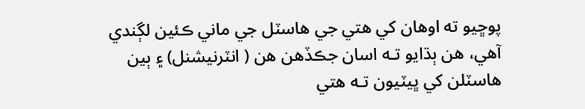پوڇيو ته اوھان کي هتي جي هاسٽل جي ماني ڪئين لڳندي آهي، هن ٻڌايو تـه اسان جڪڏهن هن ( انٽرنيشنل) ۽ ٻين هاسٽلن کي ڀيٽيون تـه هتي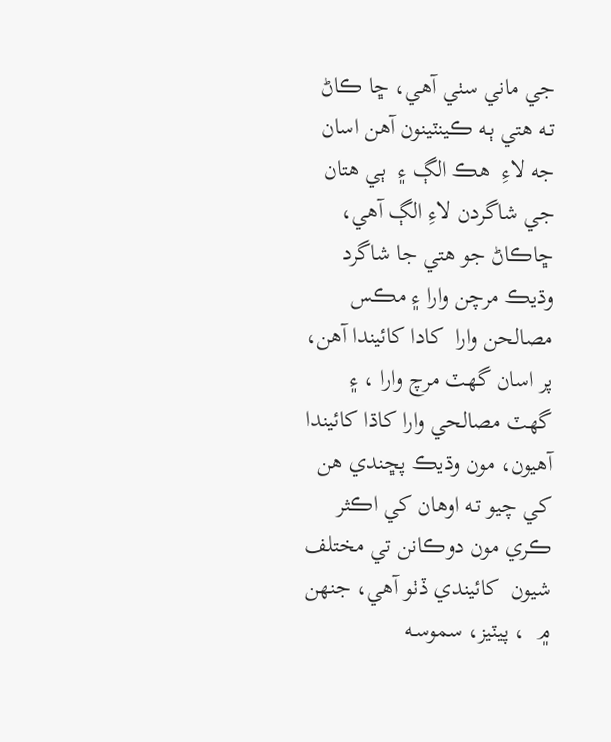جي ماني سٺي آهي، ڇا ڪاڻ تـه هتي ٻـه ڪينٽينون آهن اسان جه لاءِ  ھڪ الڳ ۽  ٻي هتان جي شاگردن لاءِ الڳ آهي، ڇاڪاڻ جو هتي جا شاگرد وڌيڪ مرچن وارا ۽ مڪس مصالحن وارا  کادا کائيندا آهن، پر اسان گهٽ مرچ وارا ، ۽ گهٽ مصالحي وارا کاڌا کائيندا آهيون، مون وڌيڪ پڇندي هن کي چيو تـه اوهان کي اڪثر ڪري مون دوڪانن تي مختلف شيون  کائيندي ڏٺو آهي، جنھن ۾  ، پيٽيز، سموسـه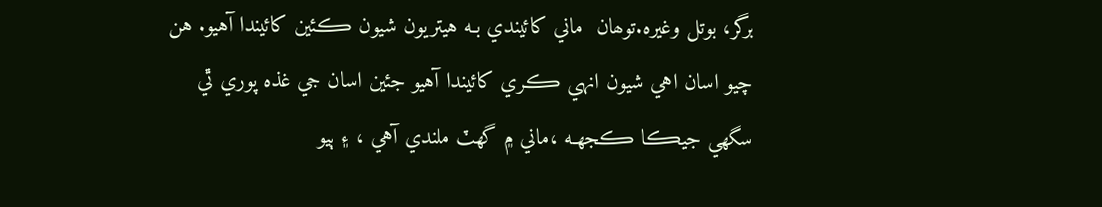برگر، بوتل وغيره.توھان  ماني کائيندي بـه هيتريون شيون ڪئين کائيندا آهيو. هن چيو اسان اهي شيون انهي ڪري کائيندا آهيو جئين اسان جي غذه پوري ٿي سگهي جيڪا ڪجهـه ،ماني ۾ گهٽ ملندي آهي ، ۽ ٻيو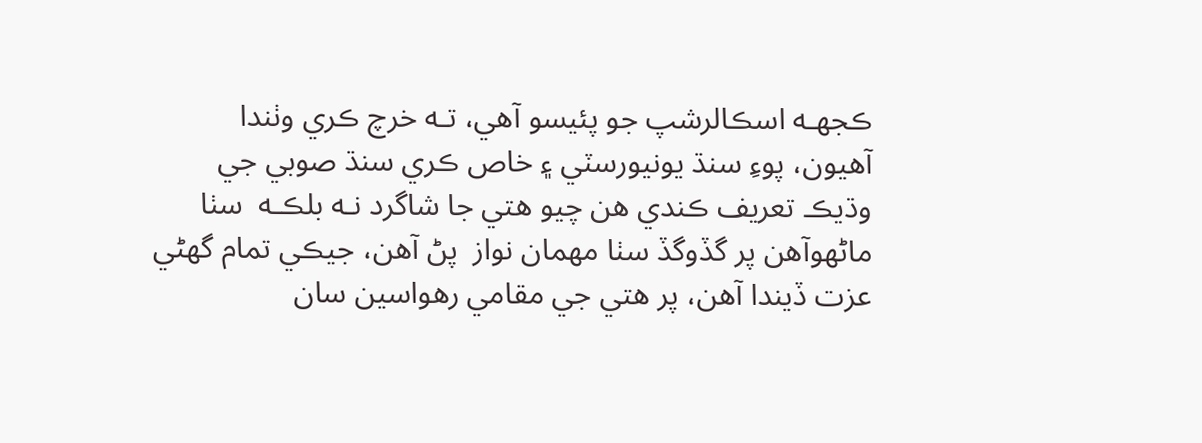ڪجهـه اسڪالرشپ جو پئيسو آهي، تـه خرچ ڪري وٺندا آهيون، پوءِ سنڌ يونيورسٽي ۽ خاص ڪري سنڌ صوبي جي وڌيڪ تعريف ڪندي هن چيو هتي جا شاگرد نـه بلڪـه  سٺا  ماڻهوآھن پر گڏوگڏ سٺا مهمان نواز  پڻ آهن، جيڪي تمام گهڻي عزت ڏيندا آهن، پر هتي جي مقامي رهواسين سان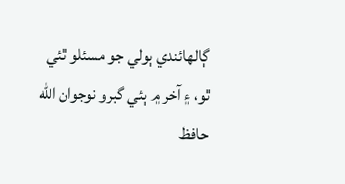ڳالهائندي ٻولي جو مسئلو ٿئي ٿو، ۽ آخر ۾ ٻئي گبرو نوجوان الله حافظ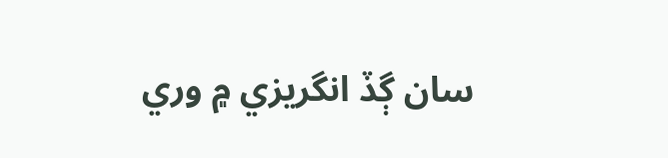سان ڳڏ انگريزي ۾ وري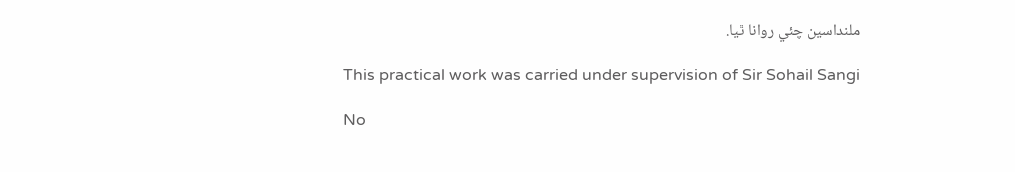ملنداسين چئي روانا ٿيا.

This practical work was carried under supervision of Sir Sohail Sangi

No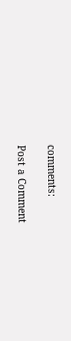comments:

Post a Comment